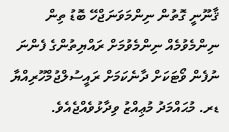ޤާނޫނީ ގޮތުން ނިންމަވަނަޖްހޭ ބޮޑު ތިން ނިންމެވުމެއް ނިންމެވުމަށް ރައްޔިތުންގެ ފެންނަ ނުފެން ވޯޓަކަށް ދާނެކަމަށް ރައީސުލްޖުމްހޫރިއްޔާ ޑރ. މުޙައްމަދު މުޢިއްޒު ވިދާޅުވެއްޖެއެވެ.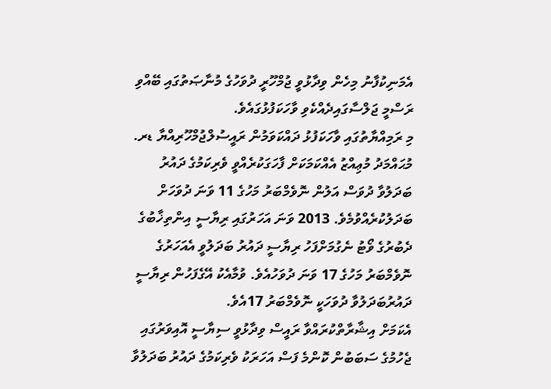އެމަނިކުފާނު މިހެން ވިދާޅުވީ ޖުމްހޫރީ ދުވަހުގެ މުނާޞަތުގައި ބޭއްވި ރަސްމީ ޖަލްސާގައިދެއްކެވި ވާހަކަފުޅުގައެވެ.
މި ރަމިއްޔާތުގައި ވާހަކަފުޅު ދައްކަވަމުން ރައީސުލްޖުމްހޫރިއްޔާ ޑރ. މުޙައްމަދު މުޢިއްޒު އެއްކަމަކަށް ފާހަގަކުރެއްވީ ވެރިކަމުގެ ދައުރު ބަދަލުވާ ދުވަސް އަލުން ނޮވެމްބަރު މަހުގެ 11 ވަނަ ދުވަހަށް ބަދަލުކުރެއްވުމެވެ. 2013 ވަނަ އަހަރުގައި ރިޔާސީ އިންތިޚާބުގެ ދެބުރުގެ ވޯޓު ނެގުމަށްފަހު ރިޔާސީ ދައުރު ބަދަލުވީ އެއަހަރުގެ ނޮވެމްބަރު މަހުގެ 17 ވަނަ ދުވަހުއެވެ. ވުމާއެކު އޭގެފަހުން ރިޔާސީ ދައުރުބަދަލުވާ ދުވަހަކީ ނޮވެމްބަރު 17އެވެ.
އެކަމަށް އިޝާރާތްކުރައްވާ ރައީސް ވިދާޅުވީ ސިޔާސީ އޮއިވަރުގައި ޖެހުމުގެ ސަބަބުން ކޮންމެ ފަސް އަހަރަކު ވެރިކަމުގެ ދައުރު ބަދަލުވާ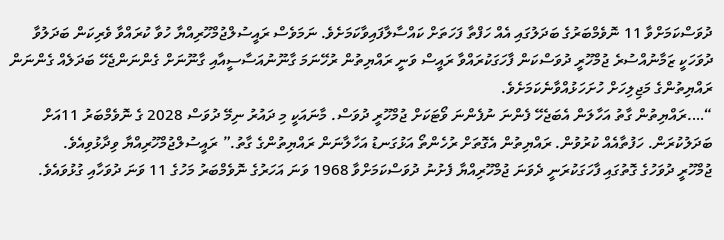ދުވަސްކަމަށްވާ 11 ނޮވެމްބަރުގެ ބަދަލުގައި އެއް ހަފްތާ ފަހަތަށް ކައްސާލާފައިވާކަމަށެވެ. ނަމަވެސް ރައީސުލްޖުމްހޫރިއްޔާ ހުވާ ކުރައްވާ ވެރިކަން ބަދަލުވާ ދުވަހަކީ ޒަމާނުއްސުރެ ޖުމްހޫރީ ދުވަސްކަން ފާހަގަކުރައްވާ ރައީސް ވަނީ ރައްޔިތުން ރުހޭނަމަ ގާނޫނުއަސާސީއާއި ގާނޫނަށް ގެންނަންޖެހޭ ބަދަލެއް ގެންނަން ރައްޔިތުންގެ މަޖިލިހަށް ހުށަހަޅުއްވާނެކަމަށެވެ.
“….ރައްޔިތުން ގާތު އަހާލަން އެބަޖެހޭ ފެންނަ ނުފެންނަ ވޯޓަކަށް ޖުމްހޫރީ ދުވަސް. މާނައަކީ މި ދައުރު ނިމޭ ދުވަސް 2028 ގެ ނޮވެމްބަރު 11އަށް ބަދަލުކުރަން. ހަފުތާއެއް ކުރުވުން. ރައްޔިތުން އެގޮތަށް ރުހެންތޯ އަޅުގަނޑު އަހާލާނަން ރައްޔިތުންގެ ގާތު.” ރައީސުލްޖުމްހޫރިއްޔާ ވިދާޅުވިއެވެ.
ޖުމްހޫރީ ދުވަހުގެ ގޮތުގައި ފާހަގަކުރަނީ ދެވަނަ ޖުމްހޫރިއްޔާ ފެށުނު ދުވަސްކަމަށްވާ 1968 ވަނަ އަހަރުގެ ނޮވެމްބަރު މަހުގެ 11 ވަނަ ދުވަހާއި ގުޅުވައެވެ.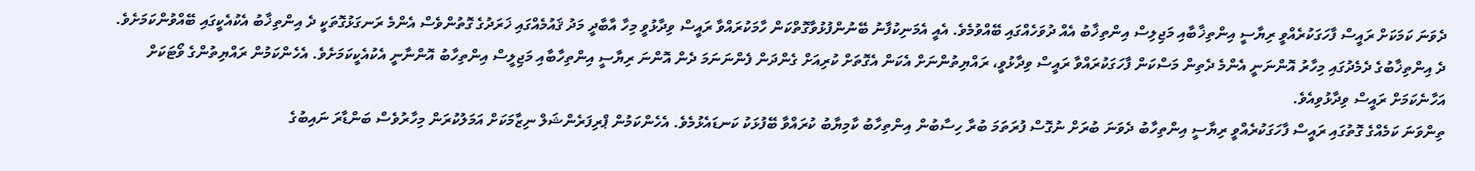ދެވަނަ ކަމަކަށް ރައީސް ފާހަގަކުރެއްވީ ރިޔާސީ އިންތިޚާބާއި މަޖިލިސް އިންތިޚާބު އެއް ދުވަހެއްގައި ބޭއްވުމެވެ. އެއީ އެމަނިކުފާނު ބޭނުންފުޅުވާގޮތްކަން ހާމަކުރައްވާ ރައީސް ވިދާޅުވީ މިހާ އާބާދީ މަދު ޤައުމެއްގައި ޚަރަދުގެ ގޮތުންވެސް އެންމެ ރަނގަޅުގޮތަކީ ދެ އިންތިޚާބު އެކުއެކީގައި ބޭއްވުންކަމަށެވެ. ދެ އިންތިޚާބުގެ ދެމެދުގައި މިހާރު އޮންނަނީ އެންމެ ދެތިން މަސްކަން ފާހަގަކުރައްވާ ރައީސް ވިދާޅުވީ، ރައްޔިތުންނަށް އެކަން އެގޮތަށް ކުރިއަށް ގެންދަން ފެންނަނަމަ ދެން އޮންނަ ރިޔާސީ އިންތިހާބާއި މަޖިލީސް އިންތިހާބު އޮންނާނީ އެކުއެކީކަމަށެވެ. އެހެންކަމުން ރައްޔިތުންގެ ވޯޓަކަށް އަހާނެކަމަށް ރައީސް ވިދާޅުވިއެވެ.
ތިންވަނަ ކަމެއްގެ ގޮތުގައި ރައީސް ފާހަގަކުރެއްވީ ރިޔާސީ އިންތިހާބު ދެވަނަ ބުރަށް ނުގޮސް ފުރަތަމަ ބުރާ ހިސާބުން އިންތިހާބު ކާމިޔާބު ކުރައްވާ ބޭފުޅަކު ކަނޑައެޅުމެވެ. އެހެންކަމުން ޕްރިފަރެންޝަލް ނިޒާމަކަށް އަމަލުކުރަން މިހާރުވެސް ބަންޑާރަ ނައިބުގެ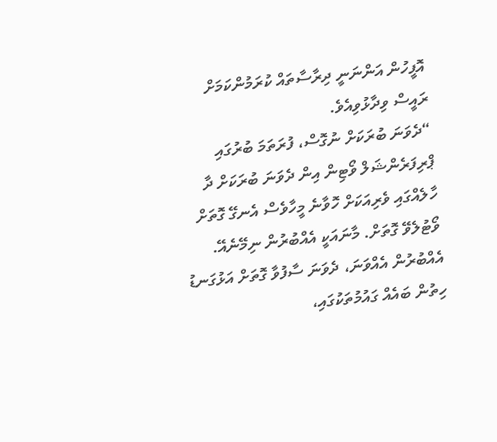އޮފީހުން އަންނަނީ ދިރާސާތައް ކުރަމުންކަމަށް ރައީސް ވިދާޅުވިއެވެ.
“ދެވަނަ ބުރަކަށް ނުގޮސް، ފުރަތަމަ ބުރުގައި ޕްރިފަރެންޝަލް ވޯޓިން އިން ދެވަނަ ބުރަކަށް ދާ ހާލެއްގައި ވެރިއަކަށް ހޮވާނެ މީހާވެސް އެނގޭ ގޮތަށް ވޯޓުލެވޭ ގޮތަށް. މާނައަކީ އެއްބުރުން ނިމޭނެއޭ. އެއްބުރުން އެއްވަނަ، ދެވަނަ ސާފުވާ ގޮތަށް އަޅުގަނޑު ހިތުން ބައެއް ގައުމުތަކުގައި،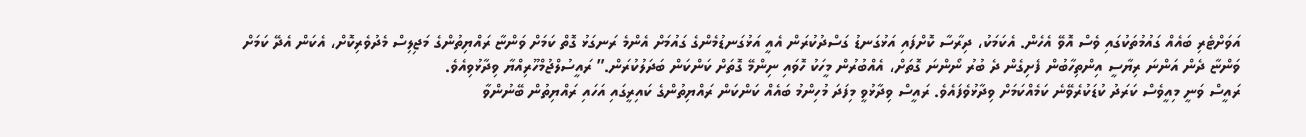އަވަށްޓެރި ބައެއް ގައުމުތަކުގައި ވެސް އޮވޭ އެހެން. އެކަމަކު، ދިރާސާ ކޮށްފައި އަޅުގަނޑު ގަސްދުކުރަން އެއީ އަޅުގަނޑުމެންގެ ގައުމަށް އެންމެ ރަނގަޅު ގޮތް ކަމަށް ވަންޏާ ރައްޔިތުންގެ މަޖިލިސް މެދުވެރިކޮށް، އެކަން އެދޭ ކަމަށް ވަންޏާ ދެން އަންނަ ރިޔާސީ އިންތިހާބުން ފެށިގެން ދެ ބުރު ނޯންނަ ގޮތަށް، އެއްބުރުން މީހަކު ހޮވައި ނިންމޭ ގޮތަށް ކަންކަން ބަދަލުކުރަން.” ރައީސުލްޖުމްހޫރިއްޔާ ވިދާޅުވިއެވެ.
ރައީސް ވަނީ މިއީވެސް ކަރަދު ކުޑަކުރެވޭނެ ކަމެއްކަމަށް ވިދާޅުވެފައެވެ. ރައީސް ވިދާޅުވީ މިފަދަ މުހިންމު ބައެއް ކަންކަން ރައްޔިތުންގެ ކައިރީގައި އަހައި ރައްޔިތުން ބޭނުންވާ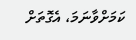ކަމަށްވާނަމަ، އެގޮތަށް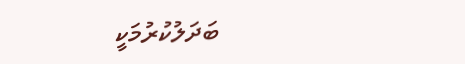ބަދަލުކުރުމަކީ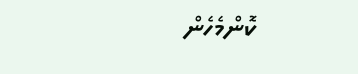ކޮންމެހެން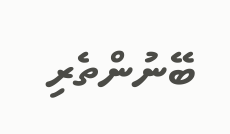ބޭނުންތެރި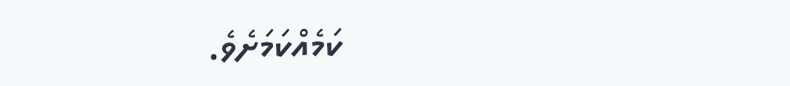ކަމެއްކަމަށެވެ.